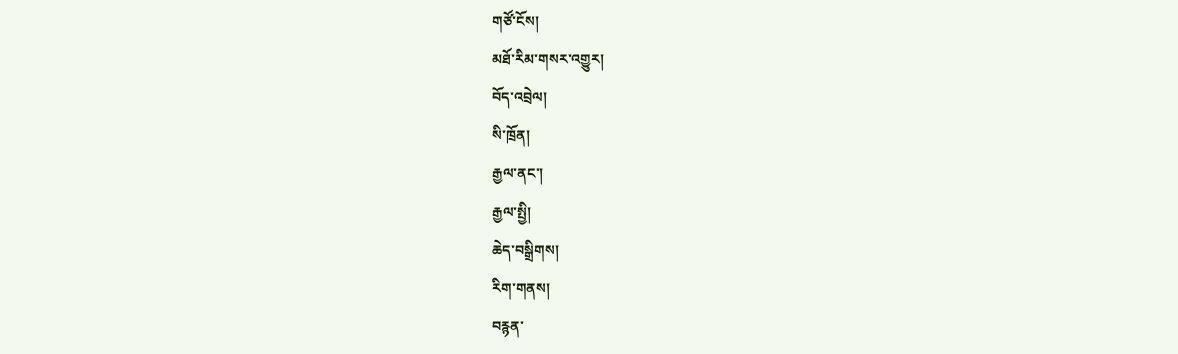གཙོ་ངོས།
མཐོ་རིམ་གསར་འགྱུར།
བོད་འབྲེལ།
སི་ཁྲོན།
རྒྱལ་ནང་།
རྒྱལ་སྤྱི།
ཆེད་བསྒྲིགས།
རིག་གནས།
བརྙན་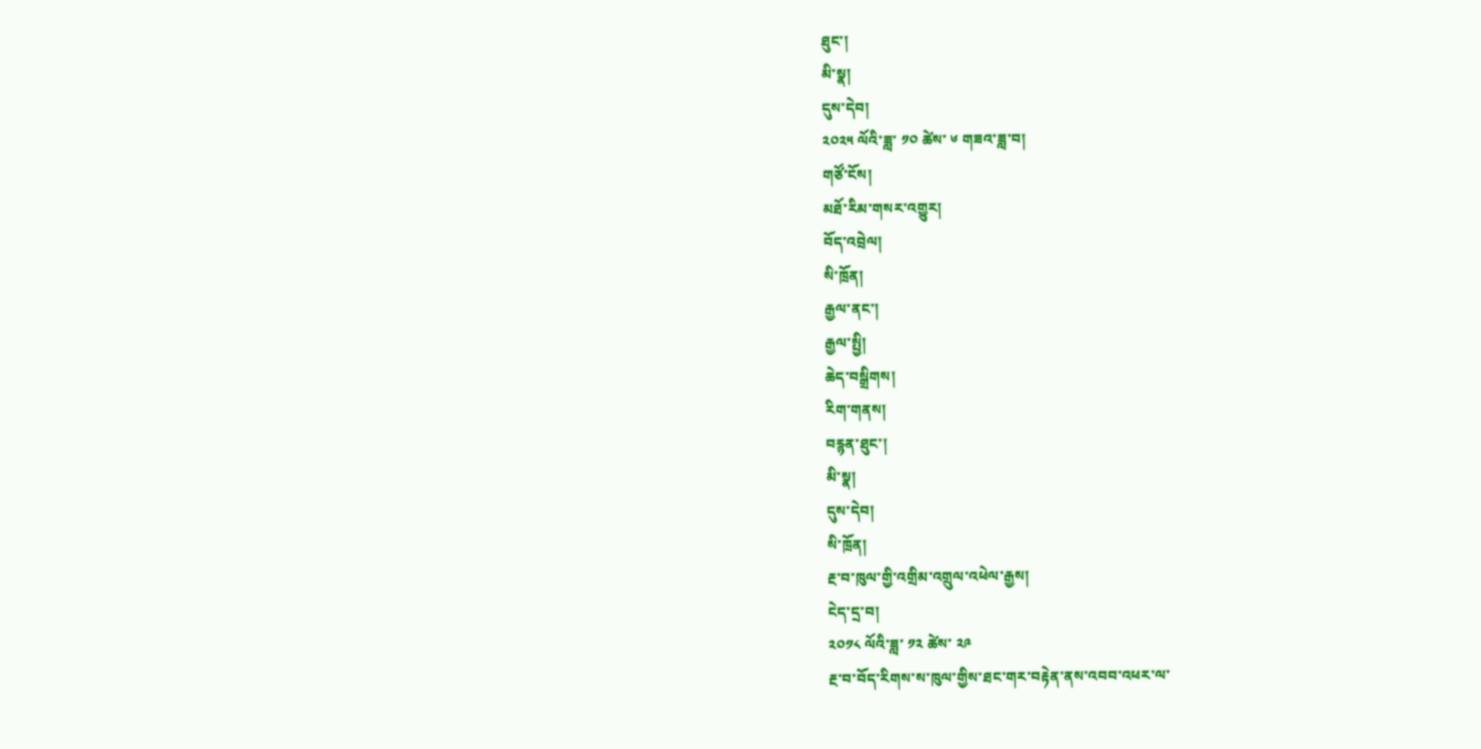ཐུང་།
མི་སྣ།
དུས་དེབ།
༢༠༢༥ ལོའི་ཟླ་ ༡༠ ཚེས་ ༦ གཟའ་ཟླ་བ།
གཙོ་ངོས།
མཐོ་རིམ་གསར་འགྱུར།
བོད་འབྲེལ།
སི་ཁྲོན།
རྒྱལ་ནང་།
རྒྱལ་སྤྱི།
ཆེད་བསྒྲིགས།
རིག་གནས།
བརྙན་ཐུང་།
མི་སྣ།
དུས་དེབ།
སི་ཁྲོན།
རྔ་བ་ཁུལ་གྱི་འགྲིམ་འགྲུལ་འཕེལ་རྒྱས།
ངེད་དྲ་བ།
༢༠༡༨ ལོའི་ཟླ་ ༡༢ ཚེས་ ༢༩
རྔ་བ་བོད་རིགས་ས་ཁུལ་གྱིས་ཐང་གར་བརྟེན་ནས་འབབ་འཕར་ལ་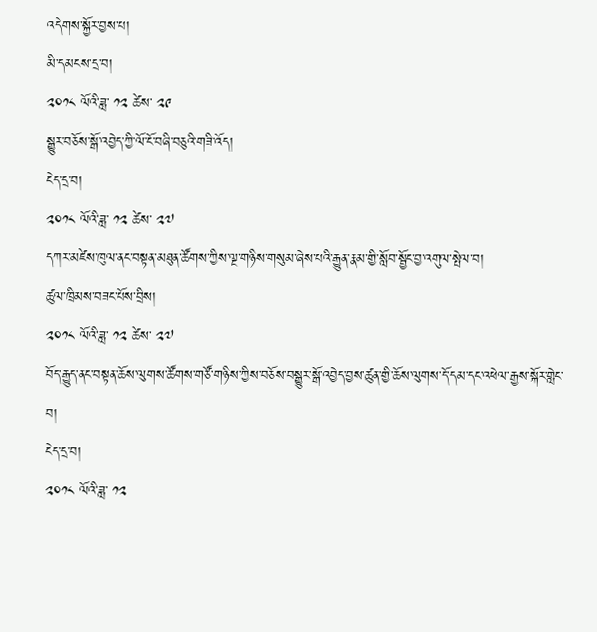འདེགས་སྐྱོར་བྱས་པ།
མི་དམངས་དྲ་བ།
༢༠༡༨ ལོའི་ཟླ་ ༡༢ ཚེས་ ༢༩
སྒྱུར་བཅོས་སྒོ་འབྱེད་ཀྱི་ལོ་ངོ་བཞི་བཅུའི་གཟི་འོད།
ངེད་དྲ་བ།
༢༠༡༨ ལོའི་ཟླ་ ༡༢ ཚེས་ ༢༧
དཀར་མཛེས་ཁུལ་ནང་བསྟན་མཐུན་ཚོགས་ཀྱིས་ལྔ་གཉིས་གསུམ་ཞེས་པའི་རྒྱུན་རྣམ་གྱི་སློབ་སྦྱོང་བྱ་འགུལ་སྤེལ་བ།
ཚུལ་ཁྲིམས་བཟང་པོས་བྲིས།
༢༠༡༨ ལོའི་ཟླ་ ༡༢ ཚེས་ ༢༧
བོད་རྒྱུད་ནང་བསྟན་ཆོས་ལུགས་ཚོགས་གཙོ་གཉིས་ཀྱིས་བཅོས་བསྒྱུར་སྒོ་འབྱེད་བྱས་ཚུན་གྱི་ཆོས་ལུགས་དོ་དམ་དང་འཕེལ་རྒྱས་སྐོར་གླེང་བ།
ངེད་དྲ་བ།
༢༠༡༨ ལོའི་ཟླ་ ༡༢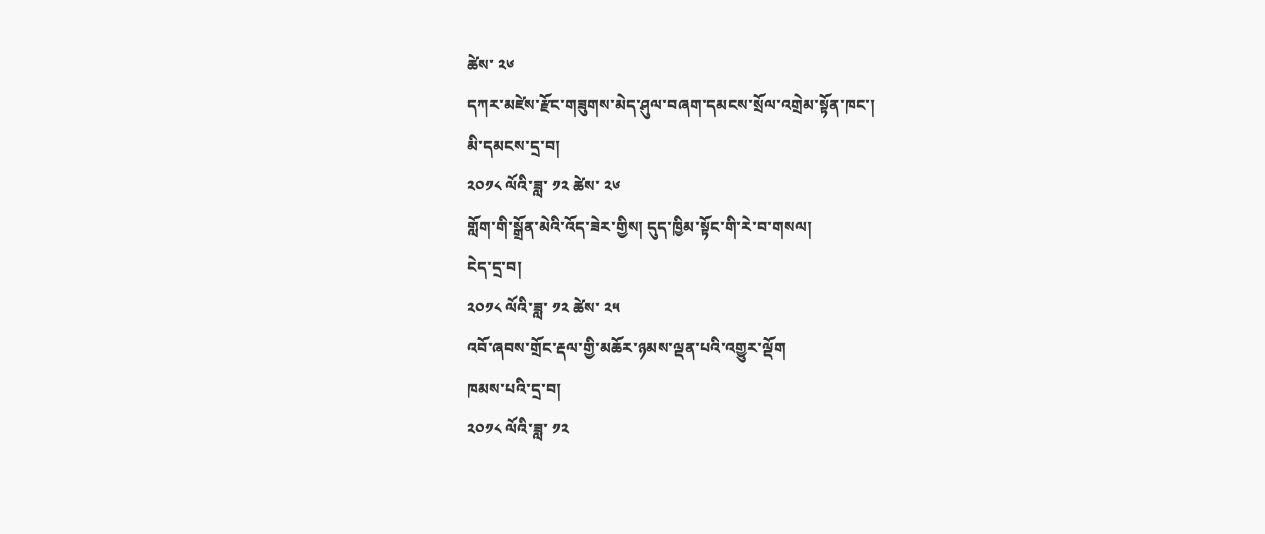ཚེས་ ༢༦
དཀར་མཛེས་རྫོང་གཟུགས་མེད་ཤུལ་བཞག་དམངས་སྲོལ་འགྲེམ་སྟོན་ཁང་།
མི་དམངས་དྲ་བ།
༢༠༡༨ ལོའི་ཟླ་ ༡༢ ཚེས་ ༢༦
གློག་གི་སྒྲོན་མེའི་འོད་ཟེར་གྱིས། དུད་ཁྱིམ་སྟོང་གི་རེ་བ་གསལ།
ངེད་དྲ་བ།
༢༠༡༨ ལོའི་ཟླ་ ༡༢ ཚེས་ ༢༥
འབོ་ཞབས་གྲོང་རྡལ་གྱི་མཆོར་ཉམས་ལྡན་པའི་འགྱུར་ལྡོག
ཁམས་པའི་དྲ་བ།
༢༠༡༨ ལོའི་ཟླ་ ༡༢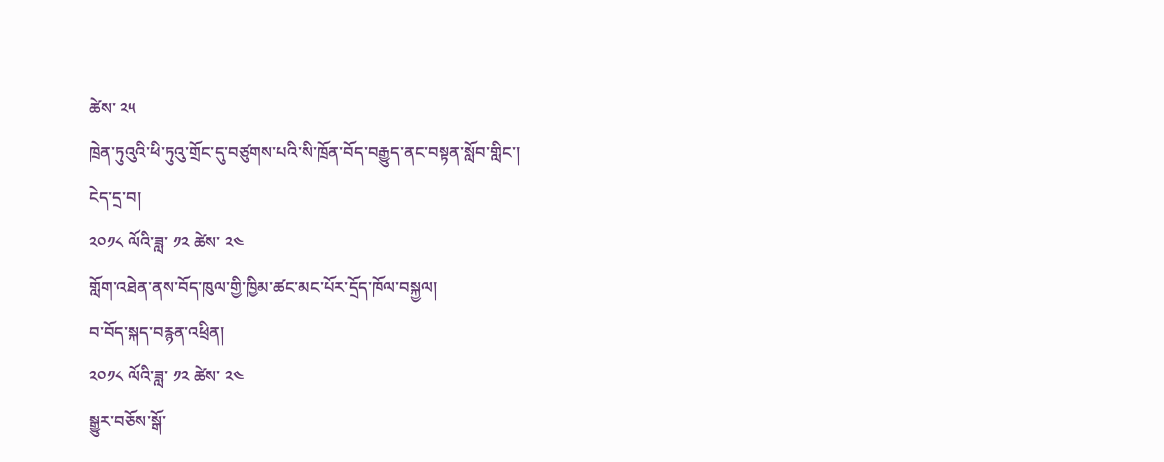ཚེས་ ༢༥
ཁྲེན་ཏུའུའི་ཕི་ཏུའུ་གྲོང་དུ་བཙུགས་པའི་སི་ཁྲོན་བོད་བརྒྱུད་ནང་བསྟན་སློབ་གླིང་།
ངེད་དྲ་བ།
༢༠༡༨ ལོའི་ཟླ་ ༡༢ ཚེས་ ༢༤
གློག་འཐེན་ནས་བོད་ཁུལ་གྱི་ཁྱིམ་ཚང་མང་པོར་དྲོད་ཁོལ་བསྐྱལ།
བ་བོད་སྐད་བརྙན་འཕྲིན།
༢༠༡༨ ལོའི་ཟླ་ ༡༢ ཚེས་ ༢༤
སྒྱུར་བཅོས་སྒོ་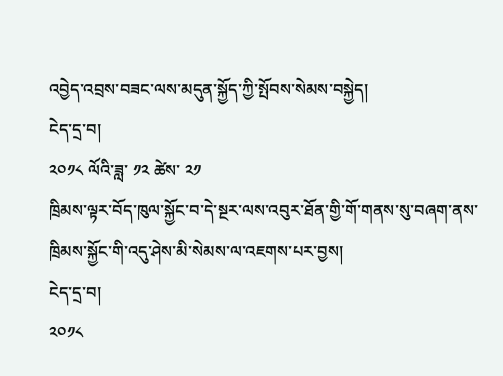འབྱེད་འབྲས་བཟང་ལས་མདུན་སྐྱོད་ཀྱི་སྤོབས་སེམས་བསྐྱེད།
ངེད་དྲ་བ།
༢༠༡༨ ལོའི་ཟླ་ ༡༢ ཚེས་ ༢༡
ཁྲིམས་ལྟར་བོད་ཁུལ་སྐྱོང་བ་དེ་སྔར་ལས་འབུར་ཐོན་གྱི་གོ་གནས་སུ་བཞག་ནས་ཁྲིམས་སྐྱོང་གི་འདུ་ཤེས་མི་སེམས་ལ་འཇགས་པར་བྱས།
ངེད་དྲ་བ།
༢༠༡༨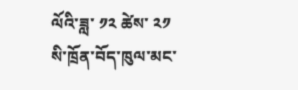ལོའི་ཟླ་ ༡༢ ཚེས་ ༢༡
སི་ཁྲོན་བོད་ཁུལ་མང་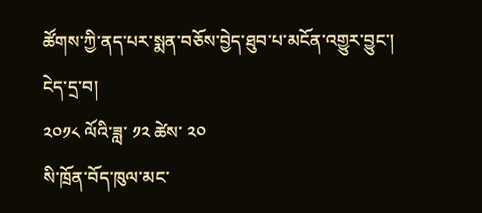ཚོགས་ཀྱི་ནད་པར་སྨན་བཅོས་བྱེད་ཐུབ་པ་མངོན་འགྱུར་བྱུང་།
ངེད་དྲ་བ།
༢༠༡༨ ལོའི་ཟླ་ ༡༢ ཚེས་ ༢༠
སི་ཁྲོན་བོད་ཁུལ་མང་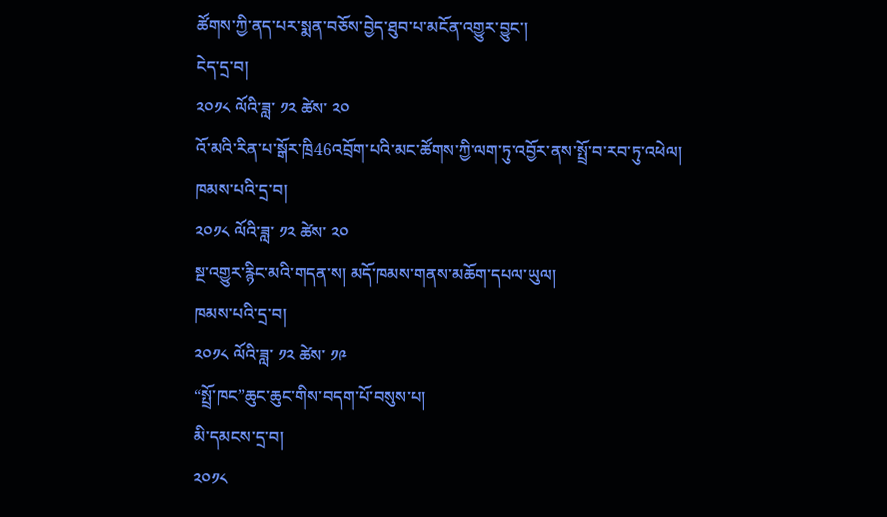ཚོགས་ཀྱི་ནད་པར་སྨན་བཅོས་བྱེད་ཐུབ་པ་མངོན་འགྱུར་བྱུང་།
ངེད་དྲ་བ།
༢༠༡༨ ལོའི་ཟླ་ ༡༢ ཚེས་ ༢༠
འོ་མའི་རིན་པ་སྒོར་ཁྲི46འབྲོག་པའི་མང་ཚོགས་ཀྱི་ལག་ཏུ་འབྱོར་ནས་སྤྲོ་བ་རབ་ཏུ་འཕེལ།
ཁམས་པའི་དྲ་བ།
༢༠༡༨ ལོའི་ཟླ་ ༡༢ ཚེས་ ༢༠
སྔ་འགྱུར་རྙིང་མའི་གདན་ས། མདོ་ཁམས་གནས་མཆོག་དཔལ་ཡུལ།
ཁམས་པའི་དྲ་བ།
༢༠༡༨ ལོའི་ཟླ་ ༡༢ ཚེས་ ༡༩
“སྤྲོ་ཁང”ཆུང་ཆུང་གིས་བདག་པོ་བསུས་པ།
མི་དམངས་དྲ་བ།
༢༠༡༨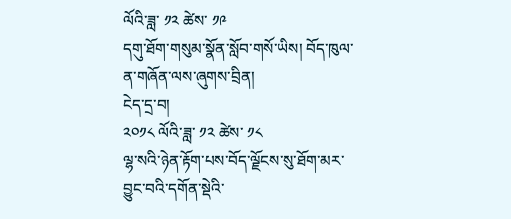ལོའི་ཟླ་ ༡༢ ཚེས་ ༡༩
དགུ་ཐོག་གསུམ་སྣོན་སློབ་གསོ་ཡིས། བོད་ཁུལ་ན་གཞོན་ལས་ཞུགས་བྲིན།
ངེད་དྲ་བ།
༢༠༡༨ ལོའི་ཟླ་ ༡༢ ཚེས་ ༡༨
ལྷ་སའི་ཉེན་རྟོག་པས་བོད་ལྗོངས་སུ་ཐོག་མར་བྱུང་བའི་དགོན་སྡེའི་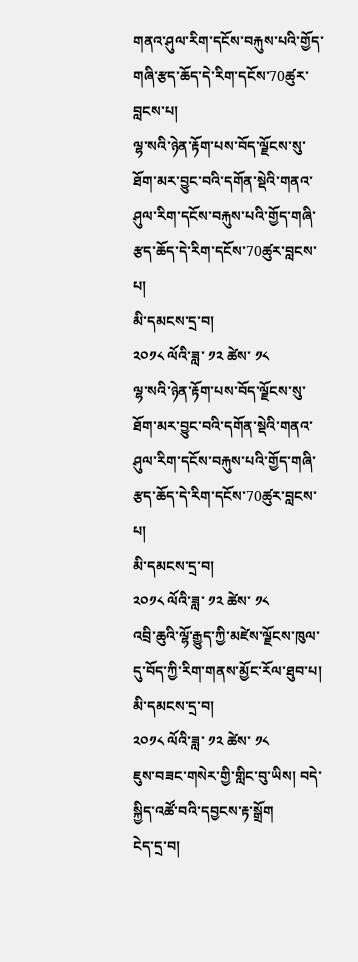གནའ་ཤུལ་རིག་དངོས་བརྐུས་པའི་གྱོད་གཞི་རྩད་ཆོད་དེ་རིག་དངོས་70ཚུར་བླངས་པ།
ལྷ་སའི་ཉེན་རྟོག་པས་བོད་ལྗོངས་སུ་ཐོག་མར་བྱུང་བའི་དགོན་སྡེའི་གནའ་ཤུལ་རིག་དངོས་བརྐུས་པའི་གྱོད་གཞི་རྩད་ཆོད་དེ་རིག་དངོས་70ཚུར་བླངས་པ།
མི་དམངས་དྲ་བ།
༢༠༡༨ ལོའི་ཟླ་ ༡༢ ཚེས་ ༡༨
ལྷ་སའི་ཉེན་རྟོག་པས་བོད་ལྗོངས་སུ་ཐོག་མར་བྱུང་བའི་དགོན་སྡེའི་གནའ་ཤུལ་རིག་དངོས་བརྐུས་པའི་གྱོད་གཞི་རྩད་ཆོད་དེ་རིག་དངོས་70ཚུར་བླངས་པ།
མི་དམངས་དྲ་བ།
༢༠༡༨ ལོའི་ཟླ་ ༡༢ ཚེས་ ༡༨
འབྲི་ཆུའི་ལྷོ་རྒྱུད་ཀྱི་མཛེས་ལྗོངས་ཁུལ་དུ་བོད་ཀྱི་རིག་གནས་མྱོང་རོལ་ཐུབ་པ།
མི་དམངས་དྲ་བ།
༢༠༡༨ ལོའི་ཟླ་ ༡༢ ཚེས་ ༡༨
ཇུས་བཟང་གསེར་གྱི་གླིང་བུ་ཡིས། བདེ་སྐྱིད་འཚོ་བའི་དབྱངས་རྟ་སྒྲོག
ངེད་དྲ་བ།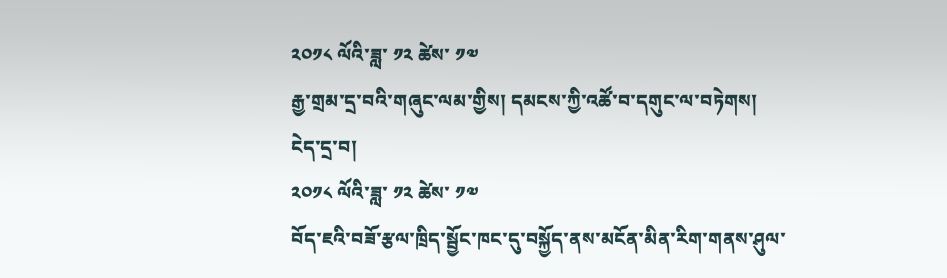༢༠༡༨ ལོའི་ཟླ་ ༡༢ ཚེས་ ༡༧
རྒྱ་གྲམ་དྲ་བའི་གཞུང་ལམ་གྱིས། དམངས་ཀྱི་འཚོ་བ་དགུང་ལ་བཏེགས།
ངེད་དྲ་བ།
༢༠༡༨ ལོའི་ཟླ་ ༡༢ ཚེས་ ༡༧
བོད་ཇའི་བཟོ་རྩལ་ཁྲིད་སྦྱོང་ཁང་དུ་བསྐྱོད་ནས་མངོན་མིན་རིག་གནས་ཤུལ་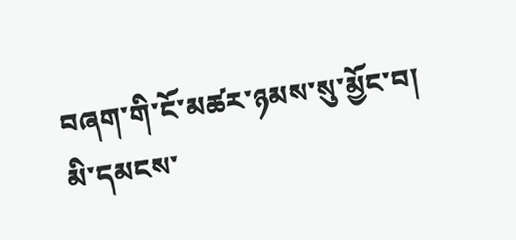བཞག་གི་ངོ་མཚར་ཉམས་སུ་མྱོང་བ།
མི་དམངས་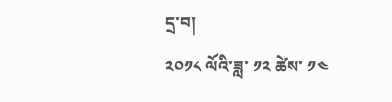དྲ་བ།
༢༠༡༨ ལོའི་ཟླ་ ༡༢ ཚེས་ ༡༤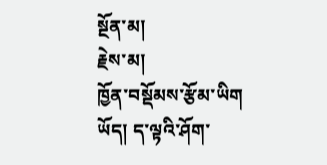སྔོན་མ།
རྗེས་མ།
ཁྱོན་བསྡོམས་རྩོམ་ཡིག
ཡོད། ད་ལྟའི་ཤོག་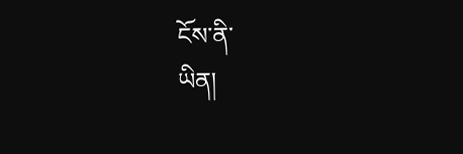ངོས་ནི་
ཡིན།